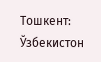Тошкент: Ўзбекистон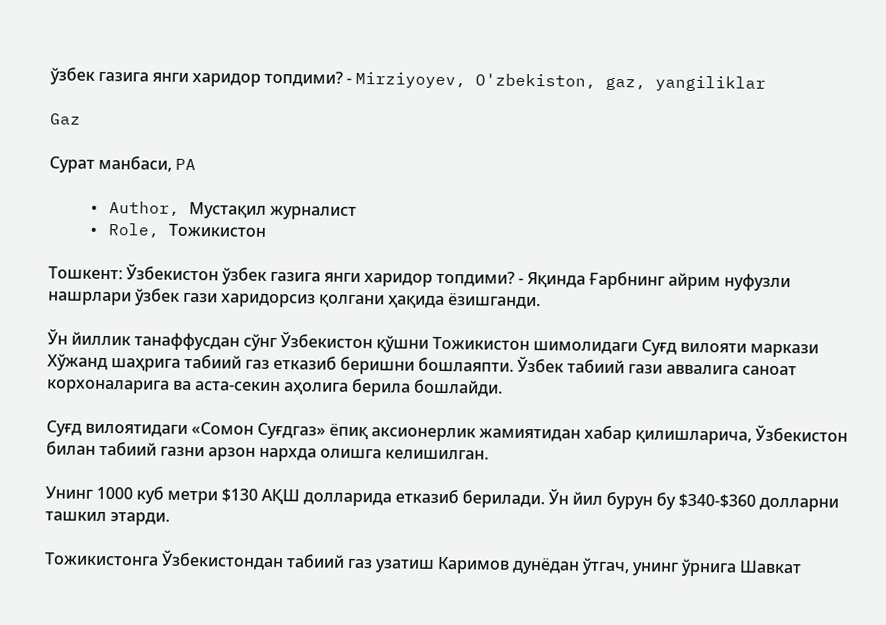ўзбек газига янги харидор топдими? - Mirziyoyev, O'zbekiston, gaz, yangiliklar

Gaz

Сурат манбаси, PA

    • Author, Мустақил журналист
    • Role, Тожикистон

Тошкент: Ўзбекистон ўзбек газига янги харидор топдими? - Яқинда Ғарбнинг айрим нуфузли нашрлари ўзбек гази харидорсиз қолгани ҳақида ёзишганди.

Ўн йиллик танаффусдан сўнг Ўзбекистон қўшни Тожикистон шимолидаги Суғд вилояти маркази Хўжанд шаҳрига табиий газ етказиб беришни бошлаяпти. Ўзбек табиий гази аввалига саноат корхоналарига ва аста-секин аҳолига берила бошлайди.

Суғд вилоятидаги «Сомон Суғдгаз» ёпиқ аксионерлик жамиятидан хабар қилишларича, Ўзбекистон билан табиий газни арзон нархда олишга келишилган.

Унинг 1000 куб метри $130 АҚШ долларида етказиб берилади. Ўн йил бурун бу $340-$360 долларни ташкил этарди.

Тожикистонга Ўзбекистондан табиий газ узатиш Каримов дунёдан ўтгач, унинг ўрнига Шавкат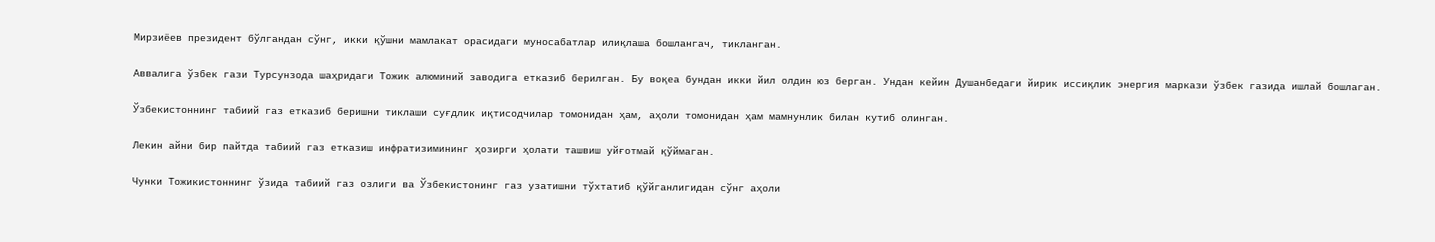Мирзиёев президент бўлгандан сўнг, икки қўшни мамлакат орасидаги муносабатлар илиқлаша бошлангач, тикланган.

Аввалига ўзбек гази Турсунзода шаҳридаги Тожик алюминий заводига етказиб берилган. Бу воқеа бундан икки йил олдин юз берган. Ундан кейин Душанбедаги йирик иссиқлик энергия маркази ўзбек газида ишлай бошлаган.

Ўзбекистоннинг табиий газ етказиб беришни тиклаши суғдлик иқтисодчилар томонидан ҳам, аҳоли томонидан ҳам мамнунлик билан кутиб олинган.

Лекин айни бир пайтда табиий газ етказиш инфратизимининг ҳозирги ҳолати ташвиш уйғотмай қўймаган.

Чунки Тожикистоннинг ўзида табиий газ озлиги ва Ўзбекистонинг газ узатишни тўхтатиб қўйганлигидан сўнг аҳоли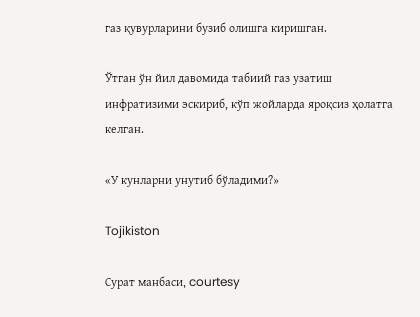газ қувурларини бузиб олишга киришган.

Ўтган ўн йил давомида табиий газ узатиш инфратизими эскириб, кўп жойларда яроқсиз ҳолатга келган.

«У кунларни унутиб бўладими?»

Tojikiston

Сурат манбаси, courtesy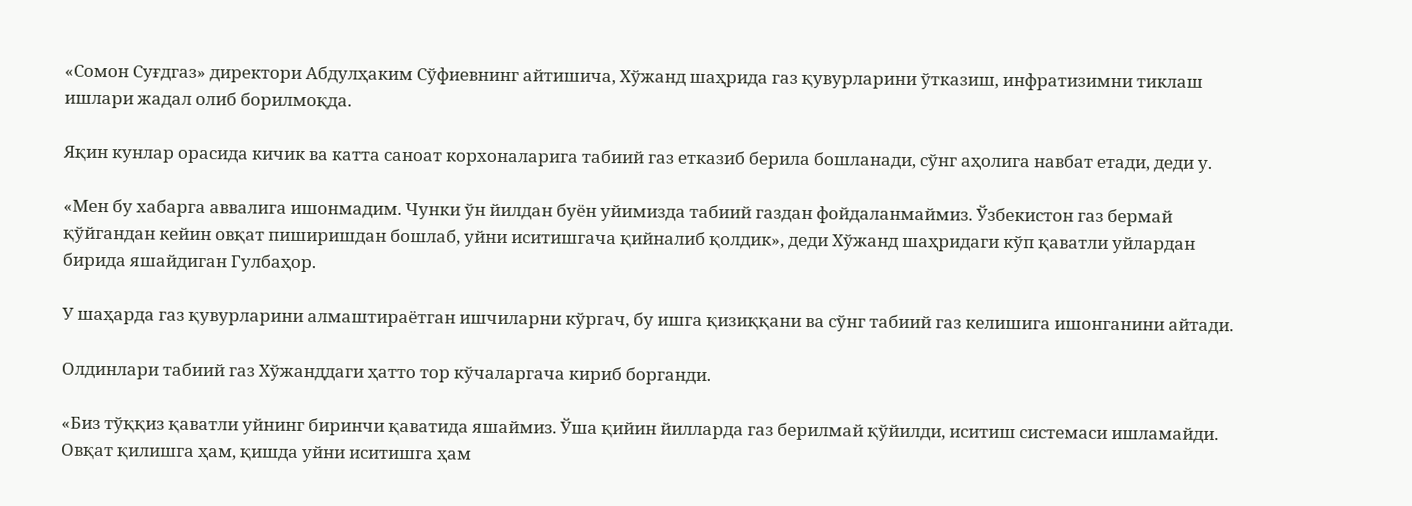«Сомон Суғдгаз» директори Абдулҳаким Сўфиевнинг айтишича, Хўжанд шаҳрида газ қувурларини ўтказиш, инфратизимни тиклаш ишлари жадал олиб борилмоқда.

Яқин кунлар орасида кичик ва катта саноат корхоналарига табиий газ етказиб берила бошланади, сўнг аҳолига навбат етади, деди у.

«Мен бу хабарга аввалига ишонмадим. Чунки ўн йилдан буён уйимизда табиий газдан фойдаланмаймиз. Ўзбекистон газ бермай қўйгандан кейин овқат пиширишдан бошлаб, уйни иситишгача қийналиб қолдик», деди Хўжанд шаҳридаги кўп қаватли уйлардан бирида яшайдиган Гулбаҳор.

У шаҳарда газ қувурларини алмаштираётган ишчиларни кўргач, бу ишга қизиққани ва сўнг табиий газ келишига ишонганини айтади.

Олдинлари табиий газ Хўжанддаги ҳатто тор кўчаларгача кириб борганди.

«Биз тўққиз қаватли уйнинг биринчи қаватида яшаймиз. Ўша қийин йилларда газ берилмай қўйилди, иситиш системаси ишламайди. Овқат қилишга ҳам, қишда уйни иситишга ҳам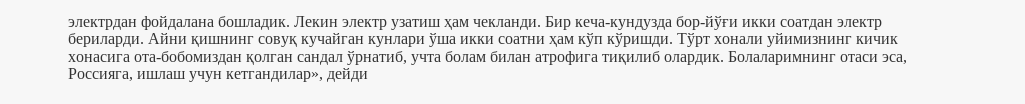электрдан фойдалана бошладик. Лекин электр узатиш ҳам чекланди. Бир кеча-кундузда бор-йўғи икки соатдан электр бериларди. Айни қишнинг совуқ кучайган кунлари ўша икки соатни ҳам кўп кўришди. Тўрт хонали уйимизнинг кичик хонасига ота-бобомиздан қолган сандал ўрнатиб, учта болам билан атрофига тиқилиб олардик. Болаларимнинг отаси эса, Россияга, ишлаш учун кетгандилар», дейди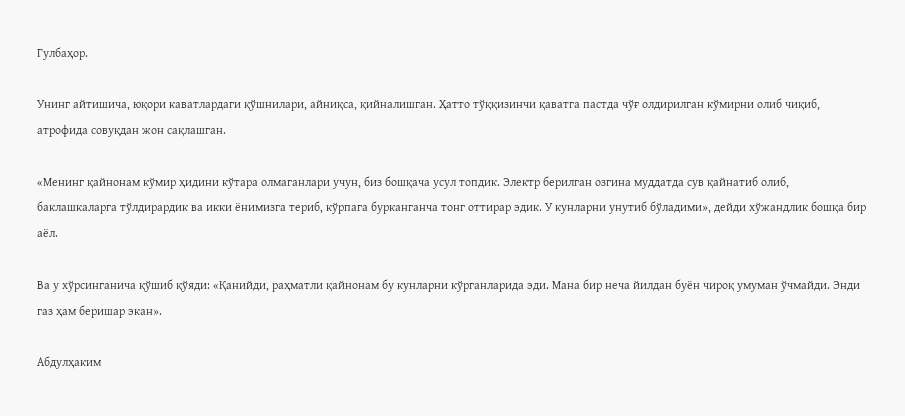Гулбаҳор.

Унинг айтишича, юқори каватлардаги қўшнилари, айниқса, қийналишган. Ҳатто тўққизинчи қаватга пастда чўғ олдирилган кўмирни олиб чиқиб, атрофида совуқдан жон сақлашган.

«Менинг қайнонам кўмир ҳидини кўтара олмаганлари учун, биз бошқача усул топдик. Электр берилган озгина муддатда сув қайнатиб олиб, баклашкаларга тўлдирардик ва икки ёнимизга териб, кўрпага бурканганча тонг оттирар эдик. У кунларни унутиб бўладими», дейди хўжандлик бошқа бир аёл.

Ва у хўрсинганича қўшиб қўяди: «Қанийди, раҳматли қайнонам бу кунларни кўрганларида эди. Мана бир неча йилдан буён чироқ умуман ўчмайди. Энди газ ҳам беришар экан».

Абдулҳаким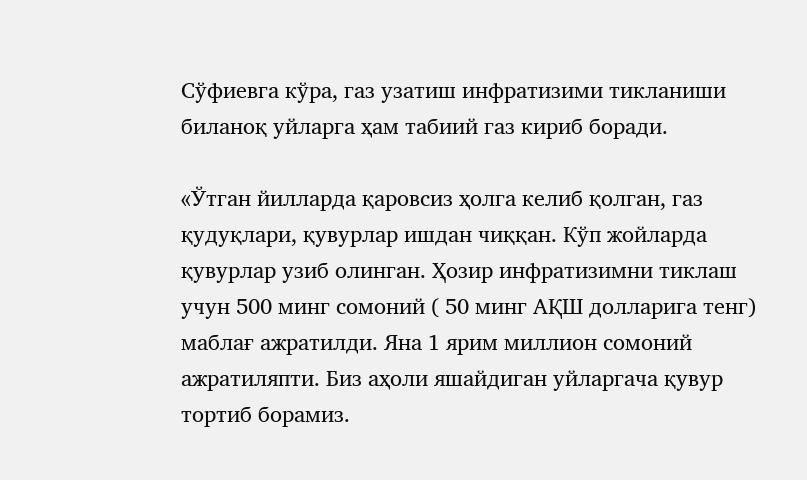Сўфиевга кўра, газ узатиш инфратизими тикланиши биланоқ уйларга ҳам табиий газ кириб боради.

«Ўтган йилларда қаровсиз ҳолга келиб қолган, газ қудуқлари, қувурлар ишдан чиққан. Кўп жойларда қувурлар узиб олинган. Ҳозир инфратизимни тиклаш учун 500 минг сомоний ( 50 минг АҚШ долларига тенг) маблағ ажратилди. Яна 1 ярим миллион сомоний ажратиляпти. Биз аҳоли яшайдиган уйларгача қувур тортиб борамиз.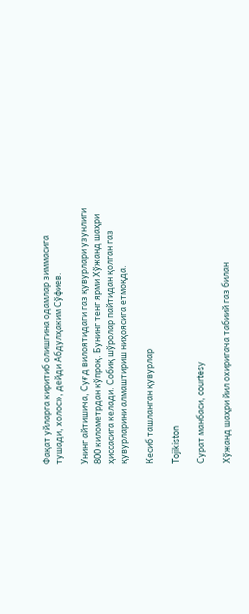Фақат уйларга киритиб олишгина одамлар зиммасига тушади, холос», дейди Абдулҳаким Сўфиев.

Унинг айтишича, Суғд вилоятидаги газ қувурлари узунлиги 800 километрдан кўпроқ. Бунинг тенг ярми Хўжанд шаҳри ҳиссасига келади. Собиқ шўролар пайтидан қолган газ қувурларини алмаштириш ниҳоясига етмоқда.

Кесиб ташланган қувурлар

Tojikiston

Сурат манбаси, courtesy

Хўжанд шаҳри йил охиригача табиий газ билан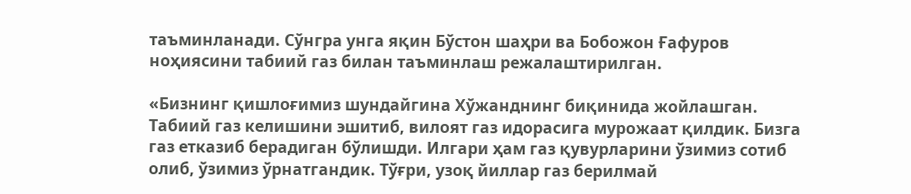таъминланади. Сўнгра унга яқин Бўстон шаҳри ва Бобожон Ғафуров ноҳиясини табиий газ билан таъминлаш режалаштирилган.

«Бизнинг қишлоғимиз шундайгина Хўжанднинг биқинида жойлашган. Табиий газ келишини эшитиб, вилоят газ идорасига мурожаат қилдик. Бизга газ етказиб берадиган бўлишди. Илгари ҳам газ қувурларини ўзимиз сотиб олиб, ўзимиз ўрнатгандик. Тўғри, узоқ йиллар газ берилмай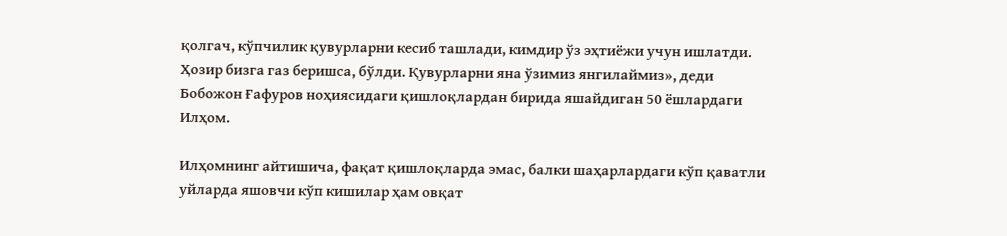қолгач, кўпчилик қувурларни кесиб ташлади, кимдир ўз эҳтиёжи учун ишлатди. Ҳозир бизга газ беришса, бўлди. Қувурларни яна ўзимиз янгилаймиз», деди Бобожон Ғафуров ноҳиясидаги қишлоқлардан бирида яшайдиган 50 ёшлардаги Илҳом.

Илҳомнинг айтишича, фақат қишлоқларда эмас, балки шаҳарлардаги кўп қаватли уйларда яшовчи кўп кишилар ҳам овқат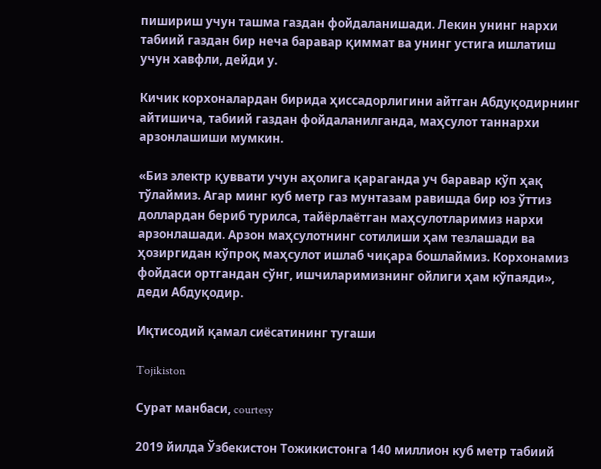пишириш учун ташма газдан фойдаланишади. Лекин унинг нархи табиий газдан бир неча баравар қиммат ва унинг устига ишлатиш учун хавфли, дейди у.

Кичик корхоналардан бирида ҳиссадорлигини айтган Абдуқодирнинг айтишича, табиий газдан фойдаланилганда, маҳсулот таннархи арзонлашиши мумкин.

«Биз электр қуввати учун аҳолига қараганда уч баравар кўп ҳақ тўлаймиз. Агар минг куб метр газ мунтазам равишда бир юз ўттиз доллардан бериб турилса, тайёрлаётган маҳсулотларимиз нархи арзонлашади. Арзон маҳсулотнинг сотилиши ҳам тезлашади ва ҳозиргидан кўпроқ маҳсулот ишлаб чиқара бошлаймиз. Корхонамиз фойдаси ортгандан сўнг, ишчиларимизнинг ойлиги ҳам кўпаяди», деди Абдуқодир.

Иқтисодий қамал сиёсатининг тугаши

Tojikiston

Сурат манбаси, courtesy

2019 йилда Ўзбекистон Тожикистонга 140 миллион куб метр табиий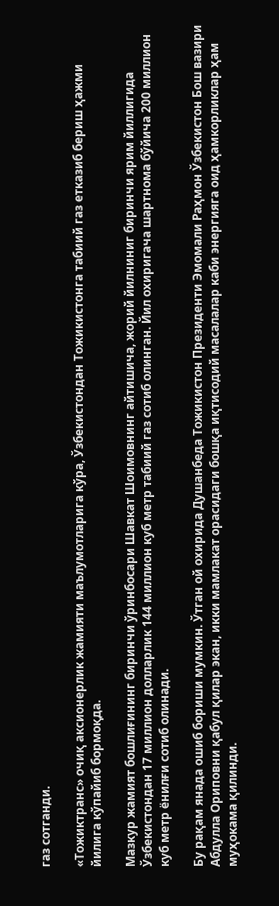газ сотганди.

«Тожиктранс» очиқ аксионерлик жамияти маълумотларига кўра, Ўзбекистондан Тожикистонга табиий газ етказиб бериш ҳажми йилига кўпайиб бормоқда.

Мазкур жамият бошлиғининг биринчи ўринбосари Шавкат Шоимовнинг айтишича, жорий йилниниг биринчи ярим йиллигида Ўзбекистондан 17 миллион долларлик 144 миллион куб метр табиий газ сотиб олинган. Йил охиригача шартнома бўйича 200 миллион куб метр ёнилғи сотиб олинади.

Бу рақам янада ошиб бориши мумкин. Ўтган ой охирида Душанбеда Тожикистон Президенти Эмомали Раҳмон Ўзбекистон Бош вазири Абдулла Ориповни қабул қилар экан, икки мамлакат орасидаги бошқа иқтисодий масалалар каби энергияга оид ҳамкорликлар ҳам муҳокама қилинди.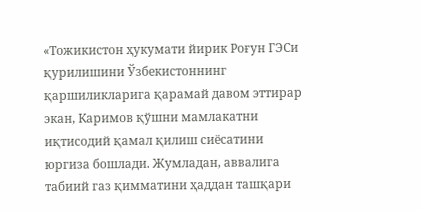«Тожикистон ҳукумати йирик Роғун ГЭСи қурилишини Ўзбекистоннинг қаршиликларига қарамай давом эттирар экан, Каримов қўшни мамлакатни иқтисодий қамал қилиш сиёсатини юргиза бошлади. Жумладан, аввалига табиий газ қимматини ҳаддан ташқари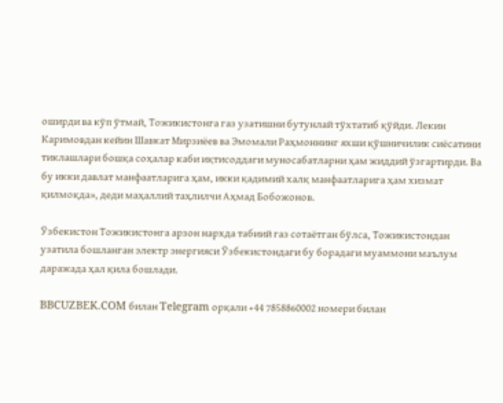оширди ва кўп ўтмай, Тожикистонга газ узатишни бутунлай тўхтатиб қўйди. Лекин Каримовдан кейин Шавкат Мирзиёев ва Эмомали Раҳмоннинг яхши қўшничилик сиёсатини тиклашлари бошқа соҳалар каби иқтисоддаги муносабатларни ҳам жиддий ўзгартирди. Ва бу икки давлат манфаатларига ҳам, икки қадимий халқ манфаатларига ҳам хизмат қилмоқда», деди маҳаллий таҳлилчи Аҳмад Бобожонов.

Ўзбекистон Тожикистонга арзон нархда табиий газ сотаётган бўлса, Тожикистондан узатила бошланган электр энергияси Ўзбекистондаги бу борадаги муаммони маълум даражада ҳал қила бошлади.

BBCUZBEK.COM билан Telegram орқали +44 7858860002 номери билан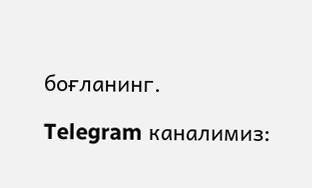боғланинг.

Telegram каналимиз: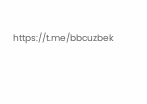https://t.me/bbcuzbek